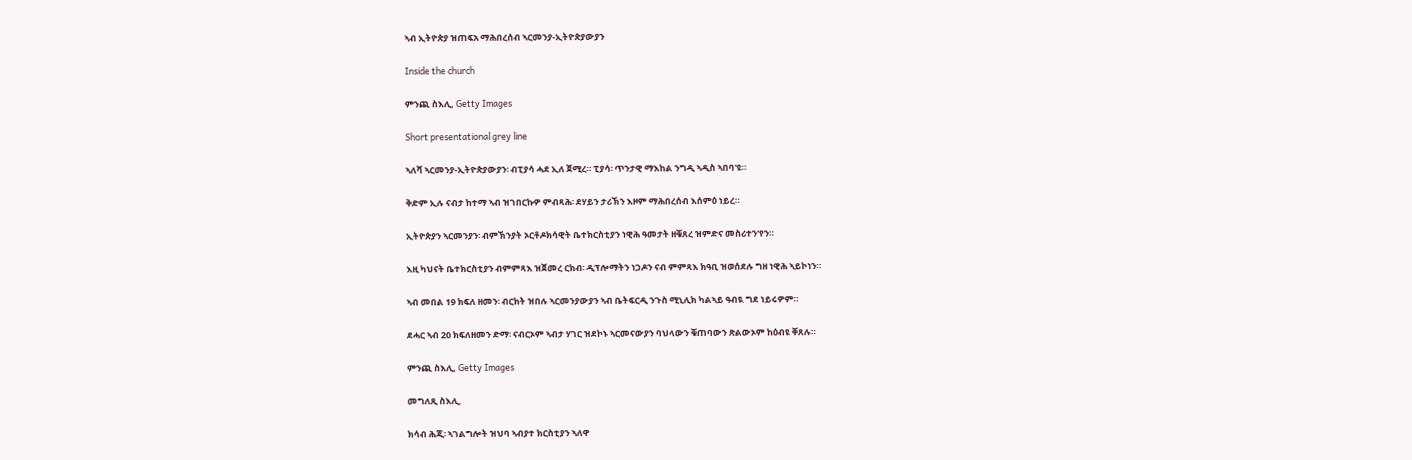ኣብ ኢትዮጵያ ዝጠፍአ ማሕበረሰብ ኣርመንያ-ኢትዮጵያውያን

Inside the church

ምንጪ ስእሊ, Getty Images

Short presentational grey line

ኣለሻ ኣርመንያ-ኢትዮጵያውያን፡ ብፒያሳ ሓደ ኢለ ጀሚረ። ፒያሳ፡ ጥንታዊ ማእከል ንግዲ ኣዲስ ኣበባ'ዩ።

ቅድም ኢሉ ናብታ ከተማ ኣብ ዝገበርኩዎ ምብጻሕ፡ ደሃይን ታሪኽን እዞም ማሕበረሰብ እሰምዕ ነይረ።

ኢትዮጵያን ኣርመንያን፡ ብምኽንያት ኦርቶዶክሳዊት ቤተክርስቲያን ነዊሕ ዓመታት ዘቑጸረ ዝምድና መስሪተን'የን።

እዚ ካህናት ቤተክርስቲያን ብምምጻእ ዝጀመረ ርክብ፡ ዲፕሎማትን ነጋዶን ናብ ምምጻእ ክዓቢ ዝወሰደሉ ግዘ ነዊሕ ኣይኮነን።

ኣብ መበል 19 ክፍለ ዘመን፡ ብርክት ዝበሉ ኣርመንያውያን ኣብ ቤትፍርዲ ንጉስ ሚኒሊክ ካልኣይ ዓብዪ ግደ ነይሩዎም።

ደሓር ኣብ 20 ክፍለዘመን ድማ፡ ናብርኦም ኣብታ ሃገር ዝደኮኑ ኣርመናውያን ባህላውን ቑጠባውን ጽልውኦም ከዕብዩ ቐጸሉ።

ምንጪ ስእሊ, Getty Images

መግለጺ ስእሊ,

ክሳብ ሕጂ፡ ኣገልግሎት ዝህባ ኣብያተ ክርስቲያን ኣለዋ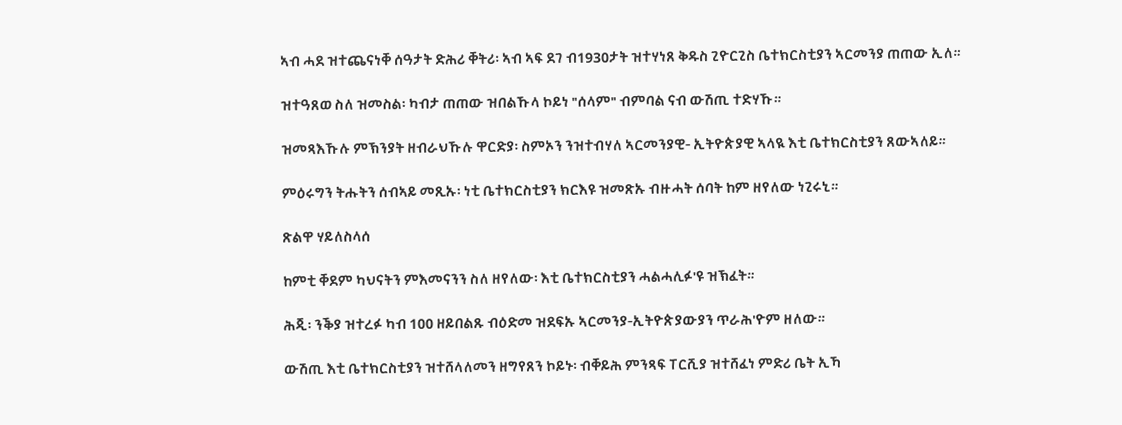ኣብ ሓደ ዝተጨናነቐ ሰዓታት ድሕሪ ቐትሪ፡ ኣብ ኣፍ ደገ ብ1930ታት ዝተሃነጸ ቅዱስ ጊዮርጊስ ቤተክርስቲያን ኣርመንያ ጠጠው ኢለ።

ዝተዓጸወ ስለ ዝመስል፡ ካብታ ጠጠው ዝበልኹላ ኮይነ "ሰላም" ብምባል ናብ ውሽጢ ተድሃኹ።

ዝመጻእኹሉ ምኽንያት ዘብራህኹሉ ዋርድያ፡ ስምኦን ንዝተብሃለ ኣርመንያዊ- ኢትዮጵያዊ ኣላዪ እቲ ቤተክርስቲያን ጸውኣለይ።

ምዕሩግን ትሑትን ሰብኣይ መጺኡ፡ ነቲ ቤተክርስቲያን ክርእዩ ዝመጽኡ ብዙሓት ሰባት ከም ዘየለው ነጊሩኒ።

ጽልዋ ሃይለስላሰ

ከምቲ ቐደም ካህናትን ምእመናንን ስለ ዘየለው፡ እቲ ቤተክርስቲያን ሓልሓሊፉ'ዩ ዝኽፈት።

ሕጂ፡ ንቕያ ዝተረፉ ካብ 100 ዘይበልጹ ብዕድመ ዝደፍኡ ኣርመንያ-ኢትዮጵያውያን ጥራሕ'ዮም ዘለው።

ውሽጢ እቲ ቤተክርስቲያን ዝተሸላለመን ዘግየጸን ኮይኑ፡ ብቐይሕ ምንጻፍ ፐርሺያ ዝተሸፈነ ምድሪ ቤት ኢኻ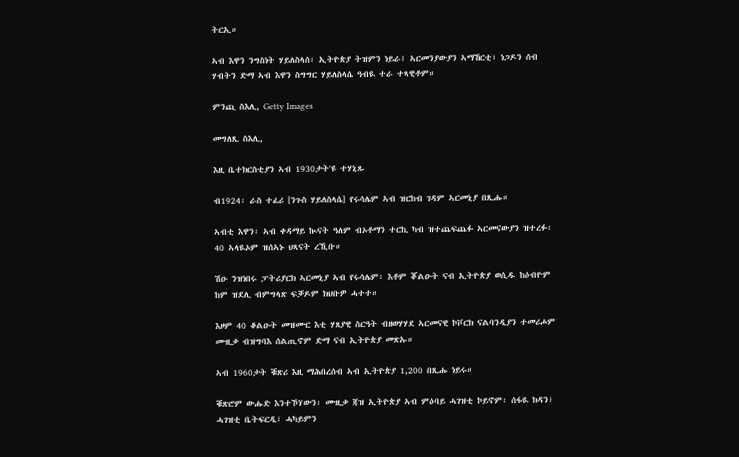ትርኢ።

ኣብ እዋን ንግስነት ሃይለስላሰ፡ ኢትዮጵያ ትዝምን ነይራ፤ ኣርመንያውያን ኣማኸርቲ፣ ነጋዶን ሰብ ሃብትን ድማ ኣብ እዋን ስግግር ሃይለስላሴ ዓብዪ ተራ ተጻዊቶም።

ምንጪ ስእሊ, Getty Images

መግለጺ ስእሊ,

እዚ ቤተክርስቲያን ኣብ 1930ታት'ዩ ተሃኒጹ

ብ1924፡ ራስ ተፈሪ [ንጉስ ሃይለስላሴ] የሩሳሌም ኣብ ዝርከብ ገዳም ኣርመኒያ በጺሑ።

ኣብቲ እዋን፡ ኣብ ቀዳማይ ኲናት ዓለም ብኦቶማን ተርኪ ካብ ዝተጨፍጨፉ ኣርመናውያን ዝተረፉ፡ 40 ኣላዪኦም ዝሰኣኑ ህጻናት ረኺቡ።

ሽዑ ንዝነበሩ ፓትሪያርክ ኣርመኒያ ኣብ የሩሳሌም፡ እቶም ቖልዑት ናብ ኢትዮጵያ ወሲዱ ከዕብዮም ከም ዝደሊ ብምግላጽ ፍቓዶም ክህቡዎ ሓተተ።

እዞም 40 ቆልዑት መዝሙር እቲ ሃጸያዊ ስርዓት ብዘወሃሃደ ኣርመናዊ ኮቮርክ ናልባንዲያን ተመሪሖም ሙዚቃ ብዝግባእ ሰልጢኖም ድማ ናብ ኢትዮጵያ መጽኡ።

ኣብ 1960ታት ቑጽሪ እዚ ማሕበረሰብ ኣብ ኢትዮጵያ 1,200 በጺሑ ነይሩ።

ቑጽሮም ውሑድ እንተኾነ'ውን፡ ሙዚቃ ጃዝ ኢትዮጵያ ኣብ ምዕባይ ሓገዝቲ ኮይኖም፡ ሰፋዪ ክዳን፣ ሓገዝቲ ቤትፍርዲ፣ ሓካይምን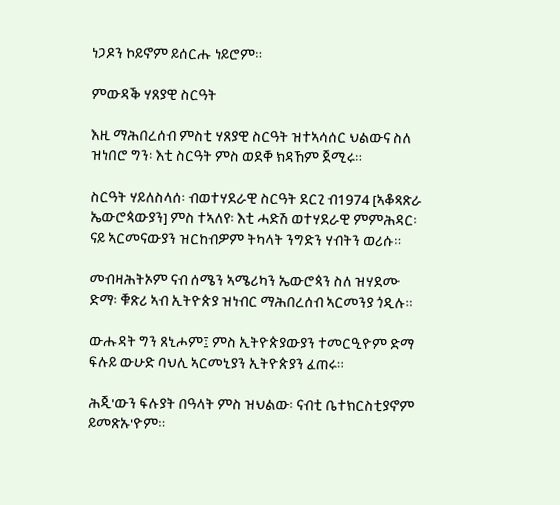ነጋዶን ኮይኖም ይሰርሑ ነይሮም።

ምውዳቕ ሃጸያዊ ስርዓት

እዚ ማሕበረሰብ ምስቲ ሃጸያዊ ስርዓት ዝተኣሳሰር ህልውና ስለ ዝነበሮ ግን፡ እቲ ስርዓት ምስ ወደቐ ክዳኸም ጀሚሩ።

ስርዓት ሃይለስላሰ፡ ብወተሃደራዊ ስርዓት ደርጊ ብ1974 [ኣቆጻጽራ ኤውሮጳውያን] ምስ ተኣለየ፡ እቲ ሓድሽ ወተሃደራዊ ምምሕዳር፡ ናይ ኣርመናውያን ዝርከብዎም ትካላት ንግድን ሃብትን ወሪሱ።

መብዛሕትኦም ናብ ሰሜን ኣሜሪካን ኤውሮጳን ስለ ዝሃደሙ ድማ፡ ቑጽሪ ኣብ ኢትዮጵያ ዝነብር ማሕበረሰብ ኣርመንያ ጎዲሉ።

ውሑዳት ግን ጸኒሖም፤ ምስ ኢትዮጵያውያን ተመርዒዮም ድማ ፍሉይ ውሁድ ባህሊ ኣርመኒያን ኢትዮጵያን ፈጠሩ።

ሕጂ'ውን ፍሉያት በዓላት ምስ ዝህልው፡ ናብቲ ቤተክርስቲያኖም ይመጽኡ'ዮም።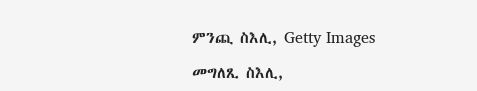ምንጪ ስእሊ, Getty Images

መግለጺ ስእሊ,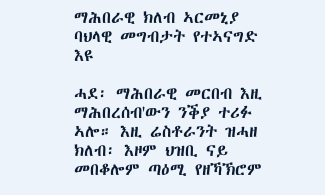ማሕበራዊ ክለብ ኣርመኒያ ባህላዊ መግብታት የተኣናግድ እዩ

ሓደ፡ ማሕበራዊ መርበብ እዚ ማሕበረሰብ'ውን ንቕያ ተሪፉ ኣሎ። እዚ ሬስቶራንት ዝሓዘ ክለብ፡ እዞም ህዝቢ ናይ መበቆሎም ጣዕሚ የዘኻኽሮም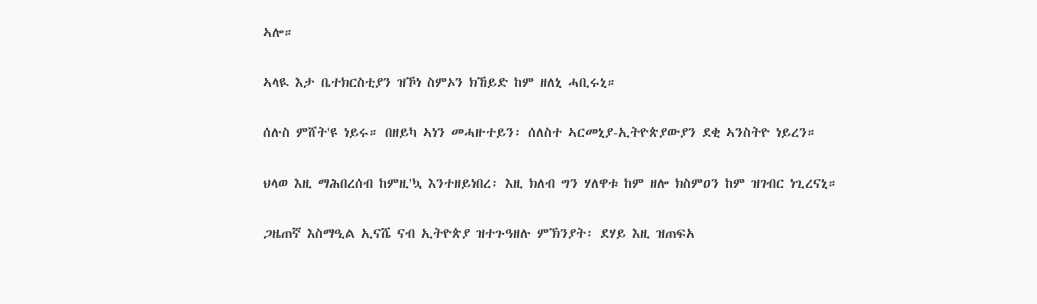ኣሎ።

ኣላዪ እታ ቤተክርስቲያን ዝኾነ ስምኦን ክኸይድ ከም ዘለኒ ሓቢሩኒ።

ሰሉስ ምሸት'ዩ ነይሩ። በዘይካ ኣነን መሓዙተይን፡ ሰለስተ ኣርመኒያ-ኢትዮጵያውያን ደቂ ኣንስትዮ ነይረን።

ህላወ እዚ ማሕበረሰብ ከምዚ'ኳ እንተዘይነበረ፡ እዚ ክለብ ግን ሃለዋቱ ከም ዘሎ ክስምዐን ከም ዝገብር ነጊረናኒ።

ጋዜጠኛ እስማዒል ኢናሼ ናብ ኢትዮጵያ ዝተጉዓዘሉ ምኽንያት፡ ደሃይ እዚ ዝጠፍአ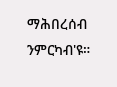ማሕበረሰብ ንምርካብ'ዩ።